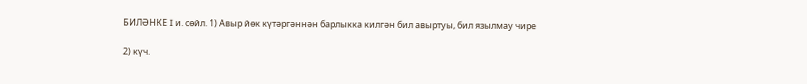БИЛӘНКЕ I и. сөйл. 1) Авыр йөк күтәргәннән барлыкка килгән бил авыртуы, бил язылмау чире

2) күч.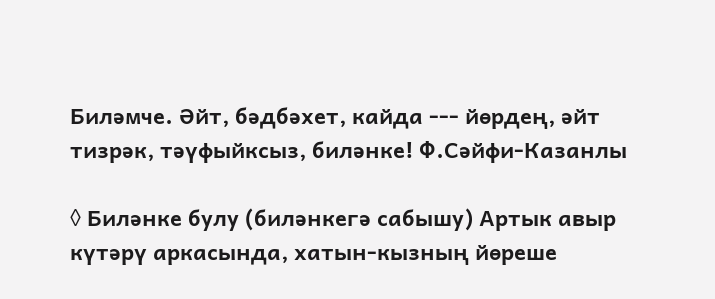Биләмче. Әйт, бәдбәхет, кайда --- йөрдең, әйт тизрәк, тәүфыйксыз, биләнке! Ф.Сәйфи-Казанлы

◊ Биләнке булу (биләнкегә сабышу) Артык авыр күтәрү аркасында, хатын-кызның йөреше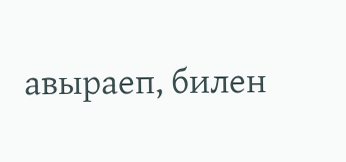авыраеп, билен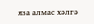яза алмас хәлгә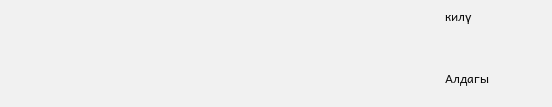килү



Алдагы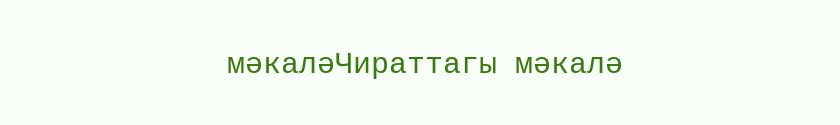мәкаләЧираттагы мәкалә